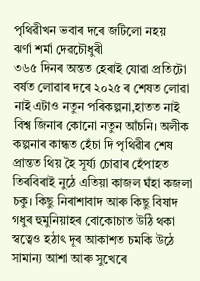পৃথিৱীখন ভবাৰ দৰে জটিলো নহয়
ঝৰ্ণা শৰ্মা দেৱচৌধুৰী
৩৬৫ দিনৰ অন্তত হেৰাই যোৱা প্ৰতিটো বর্ষত লোৱাৰ দৰে ২০২৫ ৰ শেষত লোৱা নাই এটাও নতুন পৰিকল্পনা,হাতত নাই বিশ্ব জিনাৰ কোনো নতুন আঁচনি। অলীক কল্পনাৰ কান্ধত হেঁচা দি পৃথিৱীৰ শেষ প্ৰান্তত থিয় হৈ সূৰ্য্য চোৱাৰ হেঁপাহত তিৰবিৰাই নুঠে এতিয়া কাজল ঘঁহা কজলা চকু। কিছু নিৰাশাবাদ আৰু কিছু বিষাদ গধুৰ হুমুনিয়াহৰ বোকোচাত উঠি থকা স্বত্বেও হঠাৎ দূৰ আকাশত চমকি উঠে সামান্য আশা আৰু সুখেৰে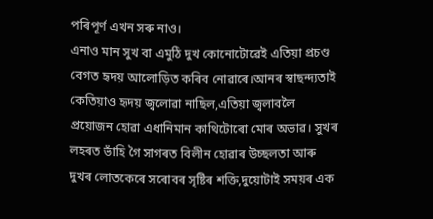পৰিপূৰ্ণ এখন সৰু নাও।
এনাও মান সুখ বা এমুঠি দুখ কোনোটোৱেই এতিয়া প্ৰচণ্ড বেগত হৃদয় আলোড়িত কৰিব নোৱাৰে।আনৰ স্বাছন্দ্যতাই কেতিয়াও হৃদয় জ্বলোৱা নাছিল,এতিয়া জ্বলাবলৈ প্ৰয়োজন হোৱা এধানিমান কাথিটোৰো মোৰ অভাৱ। সুখৰ লহৰত ভাঁহি গৈ সাগৰত বিলীন হোৱাৰ উচ্ছলতা আৰু দুখৰ লোতকেৰে সৰোবৰ সৃষ্টিৰ শক্তি,দুয়োটাই সময়ৰ এক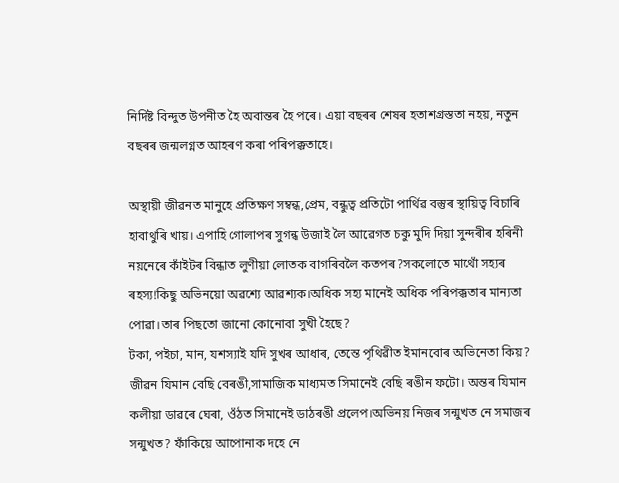নিৰ্দিষ্ট বিন্দুত উপনীত হৈ অবান্তৰ হৈ পৰে। এয়া বছৰৰ শেষৰ হতাশগ্ৰস্ততা নহয়, নতুন বছৰৰ জন্মলগ্নত আহৰণ কৰা পৰিপক্কতাহে।

অস্থায়ী জীৱনত মানুহে প্ৰতিক্ষণ সম্বন্ধ,প্ৰেম, বন্ধুত্ব প্ৰতিটো পাৰ্থিৱ বস্তুৰ স্থায়িত্ব বিচাৰি হাবাথুৰি খায়। এপাহি গোলাপৰ সুগন্ধ উজাই লৈ আৱেগত চকু মুদি দিয়া সুন্দৰীৰ হৰিনী নয়নেৰে কাঁইটৰ বিন্ধাত লুণীয়া লোতক বাগৰিবলৈ কতপৰ?সকলোতে মাথোঁ সহ্যৰ ৰহস্য!কিছু অভিনয়ো অৱশ্যে আৱশ্যক।অধিক সহ্য মানেই অধিক পৰিপক্কতাৰ মান্যতা পোৱা।তাৰ পিছতো জানো কোনোবা সুখী হৈছে?
টকা, পইচা, মান, যশস্যাই যদি সুখৰ আধাৰ, তেন্তে পৃথিৱীত ইমানবোৰ অভিনেতা কিয়? জীৱন যিমান বেছি বেৰঙী,সামাজিক মাধ্যমত সিমানেই বেছি ৰঙীন ফটো। অন্তৰ যিমান কলীয়া ডাৱৰে ঘেৰা, ওঁঠত সিমানেই ডাঠৰঙী প্ৰলেপ।অভিনয় নিজৰ সন্মুখত নে সমাজৰ সন্মুখত? ফাঁকিয়ে আপোনাক দহে নে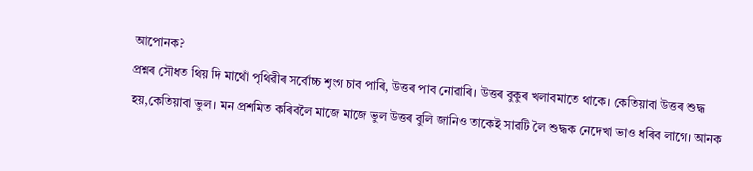আপোনক?
প্ৰশ্নৰ সৌধত থিয় দি মাথোঁ পৃথিৱীৰ সৰ্বোচ্চ শৃংগ চাব পাৰি, উত্তৰ পাব নোৱাৰি। উত্তৰ বুকুৰ খলাবমাতে থাকে। কেতিয়াবা উত্তৰ শুদ্ধ হয়,কেতিয়াবা ভুল। মন প্ৰশমিত কৰিবলৈ মাজে মাজে ভুল উত্তৰ বুলি জানিও তাকেই সাৱটি লৈ শুদ্ধক নেদেখা ভাও ধৰিব লাগে। আনক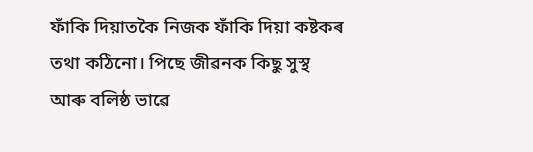ফাঁকি দিয়াতকৈ নিজক ফাঁকি দিয়া কষ্টকৰ তথা কঠিনো। পিছে জীৱনক কিছু সুস্থ আৰু বলিষ্ঠ ভাৱে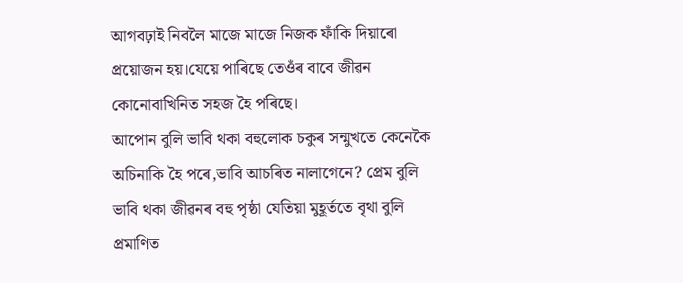আগবঢ়াই নিবলৈ মাজে মাজে নিজক ফাঁকি দিয়াৰো প্ৰয়োজন হয়।যেয়ে পাৰিছে তেওঁৰ বাবে জীৱন কোনোবাখিনিত সহজ হৈ পৰিছে।
আপোন বুলি ভাবি থকা বহুলোক চকুৰ সন্মুখতে কেনেকৈ অচিনাকি হৈ পৰে,ভাবি আচৰিত নালাগেনে? প্ৰেম বুলি ভাবি থকা জীৱনৰ বহু পৃষ্ঠা যেতিয়া মুহূৰ্ততে বৃথা বুলি প্ৰমাণিত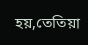হয়,তেতিয়া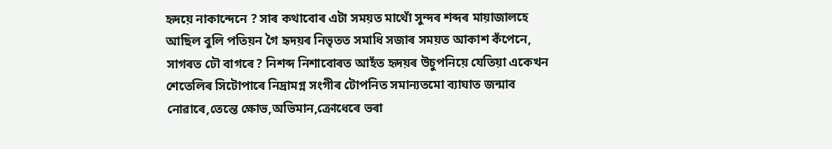হৃদয়ে নাকান্দেনে ? সাৰ কথাবোৰ এটা সময়ত মাথোঁ সুন্দৰ শব্দৰ মায়াজালহে আছিল বুলি পতিয়ন গৈ হৃদয়ৰ নিভৃতত সমাধি সজাৰ সময়ত আকাশ কঁপেনে, সাগৰত ঢৌ বাগৰে? নিশব্দ নিশাবোৰত আহঁত হৃদয়ৰ উচুপনিয়ে যেতিয়া একেখন শেতেলিৰ সিটোপাৰে নিদ্ৰামগ্ন সংগীৰ টোপনিত সমান্যতমো ব্যাঘাত জন্মাব নোৱাৰে,তেন্তে ক্ষোভ,অভিমান,ক্ৰোধেৰে ভৰা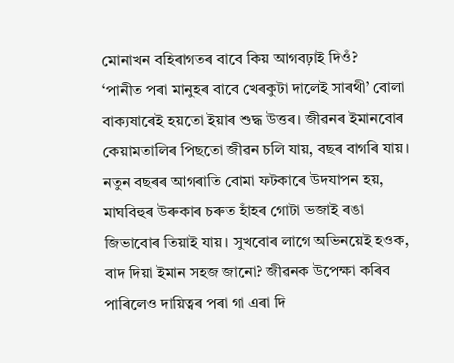মোনাখন বহিৰাগতৰ বাবে কিয় আগবঢ়াই দিওঁ?
‘পানীত পৰা মানুহৰ বাবে খেৰকুটা দালেই সাৰথী’ বোলা বাক্যষাৰেই হয়তো ইয়াৰ শুদ্ধ উত্তৰ। জীৱনৰ ইমানবোৰ কেয়ামতালিৰ পিছতো জীৱন চলি যায়, বছৰ বাগৰি যায়। নতুন বছৰৰ আগৰাতি বোমা ফটকাৰে উদযাপন হয়, মাঘবিহুৰ উৰুকাৰ চৰুত হাঁহৰ গোটা ভজাই ৰঙা জিভাবোৰ তিয়াই যায়। সুখবোৰ লাগে অভিনয়েই হওক, বাদ দিয়া ইমান সহজ জানো? জীৱনক উপেক্ষা কৰিব পাৰিলেও দায়িত্বৰ পৰা গা এৰা দি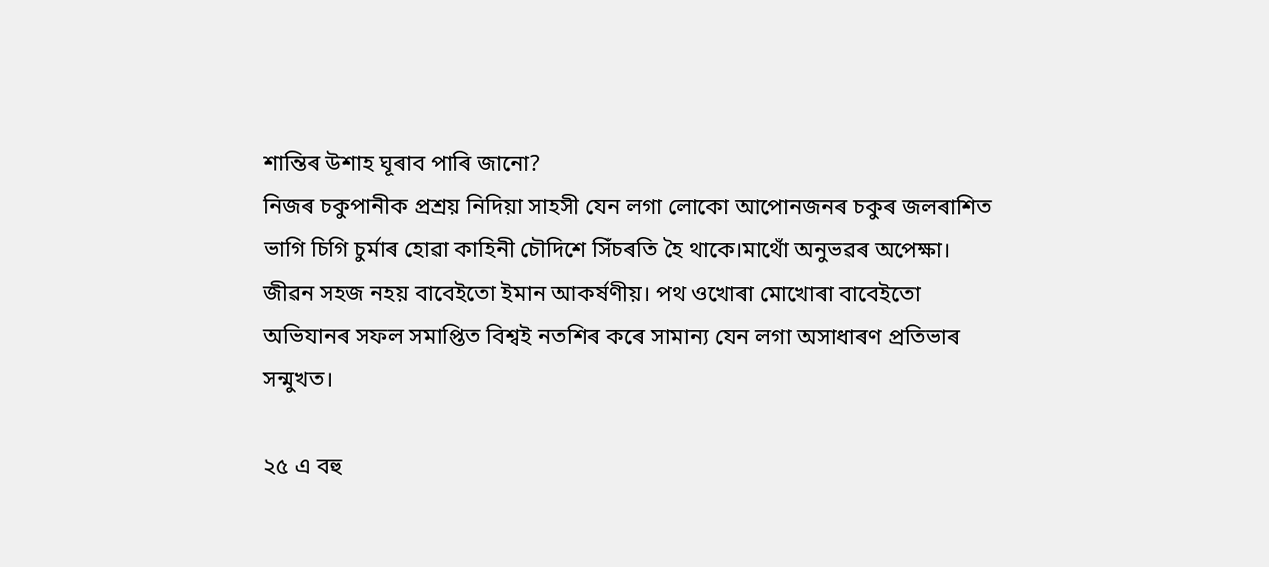শান্তিৰ উশাহ ঘূৰাব পাৰি জানো?
নিজৰ চকুপানীক প্ৰশ্ৰয় নিদিয়া সাহসী যেন লগা লোকো আপোনজনৰ চকুৰ জলৰাশিত ভাগি চিগি চুৰ্মাৰ হোৱা কাহিনী চৌদিশে সিঁচৰতি হৈ থাকে।মাথোঁ অনুভৱৰ অপেক্ষা। জীৱন সহজ নহয় বাবেইতো ইমান আকৰ্ষণীয়। পথ ওখোৰা মোখোৰা বাবেইতো অভিযানৰ সফল সমাপ্তিত বিশ্বই নতশিৰ কৰে সামান্য যেন লগা অসাধাৰণ প্ৰতিভাৰ সন্মুখত।

২৫ এ বহু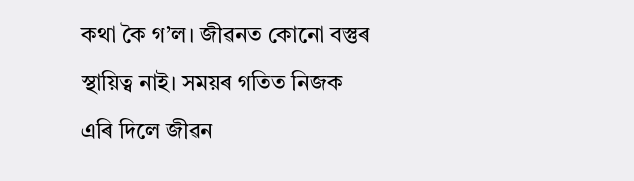কথা কৈ গ’ল। জীৱনত কোনো বস্তুৰ স্থায়িত্ব নাই। সময়ৰ গতিত নিজক এৰি দিলে জীৱন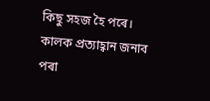কিছু সহজ হৈ পৰে। কালক প্ৰত্যাহ্বান জনাব পৰা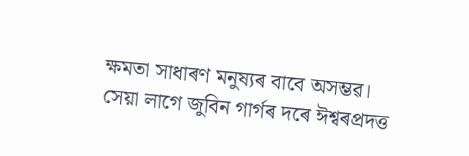ক্ষমতা সাধাৰণ মনুষ্যৰ বাবে অসম্ভৱ। সেয়া লাগে জুবিন গাৰ্গৰ দৰে ঈশ্বৰপ্ৰদত্ত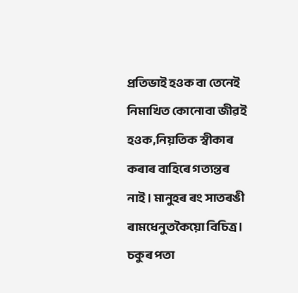প্ৰতিভাই হওক বা তেনেই নিমাখিত কোনোবা জীৱই হওক,নিয়তিক স্বীকাৰ কৰাৰ বাহিৰে গত্যন্তৰ নাই। মানুহৰ ৰং সাতৰঙী ৰামধেনুতকৈয়ো বিচিত্ৰ। চকুৰ পতা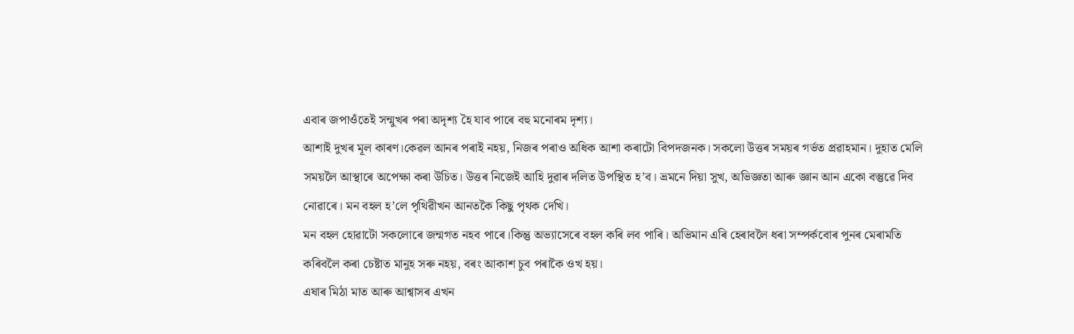এবাৰ জপাওঁতেই সন্মুখৰ পৰা অদৃশ্য হৈ যাব পাৰে বহু মনোৰম দৃশ্য।
আশাই দুখৰ মূল কাৰণ।কেৱল আনৰ পৰাই নহয়, নিজৰ পৰাও অধিক আশা কৰাটো বিপদজনক। সকলো উত্তৰ সময়ৰ গৰ্ভত প্ৰৱাহমান। দুহাত মেলি সময়লৈ আস্থাৰে অপেক্ষা কৰা উচিত। উত্তৰ নিজেই আহি দুৱাৰ দলিত উপস্থিত হ’ব। ভ্ৰমনে দিয়া সুখ, অভিজ্ঞতা আৰু জ্ঞান আন একো বস্তুৱে দিব নোৱাৰে। মন বহল হ’লে পৃথিৱীখন আনতকৈ কিছু পৃথক দেখি।
মন বহল হোৱাটো সকলোৰে জন্মগত নহব পাৰে।কিন্তু অভ্যাসেৰে বহল কৰি লব পাৰি। অভিমান এৰি হেৰাবলৈ ধৰা সম্পৰ্কবোৰ পুনৰ মেৰামতি কৰিবলৈ কৰা চেষ্টাত মানুহ সৰু নহয়, বৰং আকাশ চুব পৰাকৈ ওখ হয়।
এষাৰ মিঠা মাত আৰু আশ্বাসৰ এখন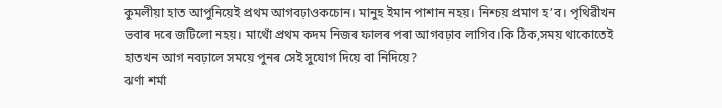কুমলীয়া হাত আপুনিয়েই প্ৰথম আগবঢ়াওকচোন। মানুহ ইমান পাশান নহয়। নিশ্চয় প্ৰমাণ হ’ব। পৃথিৱীখন ভবাৰ দৰে জটিলো নহয়। মাথোঁ প্ৰথম কদম নিজৰ ফালৰ পৰা আগবঢ়াব লাগিব।কি ঠিক,সময় থাকোতেই হাতখন আগ নবঢ়ালে সময়ে পুনৰ সেই সুযোগ দিয়ে বা নিদিয়ে?
ঝৰ্ণা শৰ্মা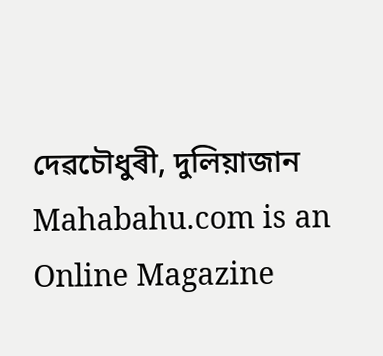দেৱচৌধুৰী, দুলিয়াজান
Mahabahu.com is an Online Magazine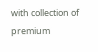with collection of premium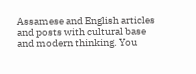Assamese and English articles and posts with cultural base and modern thinking. You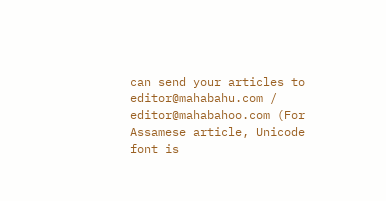can send your articles to editor@mahabahu.com / editor@mahabahoo.com (For Assamese article, Unicode font is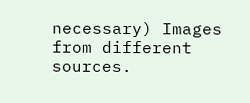necessary) Images from different sources.